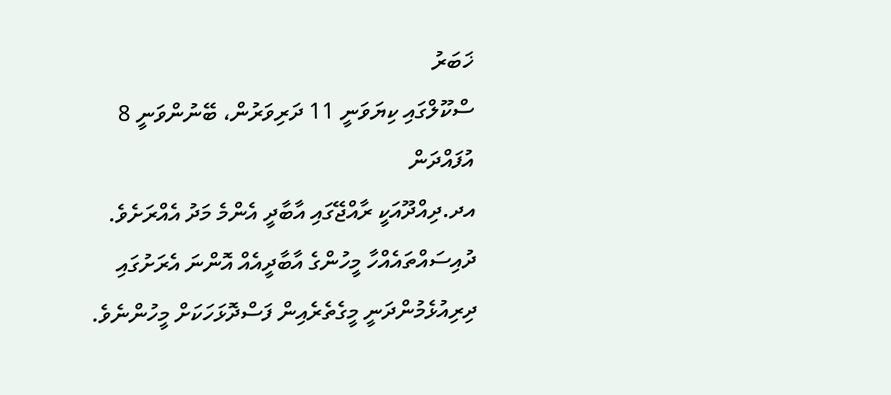ޚަބަރު
ސްކޫލްގައި ކިޔަވަނީ 11 ދަރިވަރުން، ބޭނުންވަނީ 8 އުފައްދަން
އދ.ދިއްދޫއަކީ ރާއްޖޭގައި އާބާދީ އެންމެ މަދު އެއްރަށެވެ. ދުއިސައްތައެއްހާ މީހުންގެ އާބާދީއެއް އޮންނަ އެރަށުގައި ދިރިއުޅެމުންދަނީ މީގެތެރެއިން ފަސްދޮޅަހަކަށް މީހުންނެވެ.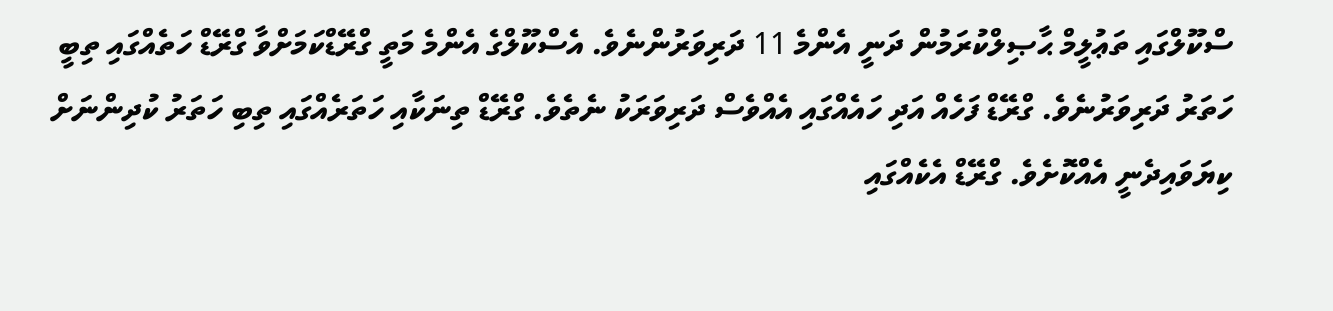ސްކޫލްގައި ތަޢުލީމް ޙާޞިލްކުރަމުން ދަނީ އެންމެ 11 ދަރިވަރުންނެވެ. އެސްކޫލްގެ އެންމެ މަތީ ގްރޭޑްކަމަށްވާ ގްރޭޑް ހަތެއްގައި ތިބީ ހަތަރު ދަރިވަރުނެވެ. ގްރޭޑް ފަހެއް އަދި ހައެއްގައި އެއްވެސް ދަރިވަރަކު ނެތެވެ. ގްރޭޑް ތިނަކާއި ހަތަރެއްގައި ތިބި ހަތަރު ކުދިންނަށް ކިޔަވައިދެނީ އެއްކޮށެވެ. ގްރޭޑް އެކެއްގައި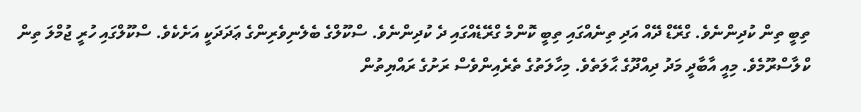ތިބީ ތިން ކުދިންނެވެ. ގްރޭޑް ދޭއް އަދި ތިނެއްގައި ތިބީ ކޮންމެ ގްރޭޑެއްގައި ދެ ކުދިންނެވެ. ސްކޫލްގެ ބެލެނިވެރިންގެ ޢަދަދަކީ އަށެކެވެ. ސްކޫލްގައި ހުރީ ޖުމްލަ ތިން ކްލާސްރޫމެވެ. މިއީ އާބާދީ މަދު ދިއްދޫގެ ޙާލަތެވެ. މިހާލަތުގެ ތެރެއިންވެސް ރަށުގެ ރައްޔިތުން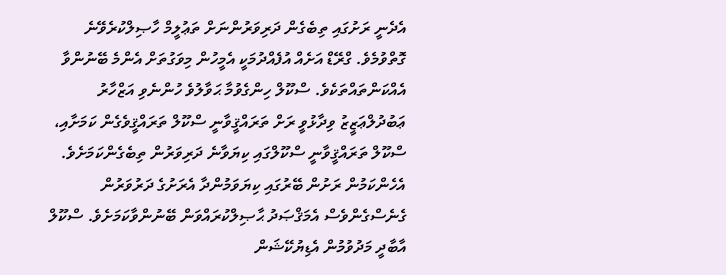އެދެނީ ރަށުގައި ތިބެގެން ދަރިވަރުންނަށް ތަޢުލީމް ހާޞިލްކުރެވޭނެ ގޮތްވުމެވެ. ގްރޭޑް އަށެއް އުފެއްދުމަކީ އެމީހުން މިވަގުތަށް އެންމެ ބޭނުންވާ އެއްކަންތައްތަކެވެ. ސްކޫލް ހިންގެވުމާ ޙަވާލުވެ ހުންނެވި އަޒްހާރު ޢަބުދުލްޢަޒީޒު ވިދާޅުވީ ރަށް ތަރައްޤީވާނީ ސްކޫލް ތަރައްޤީވެގެން ކަމަށާއި، ސްކޫލް ތަރައްޤީވާނީ ސްކޫލްގައި ކިޔަވާނެ ދަރިވަރުން ތިބެގެންކަމަށެވެ. އެހެންކަމުން ރަށުން ބޭރުގައި ކިޔަވަމުންދާ އެރަށުގެ ދަރުވަރުން ގެނެސްގެންވެސް އެމަޤްޞަދު ޙާޞިލްކުރައްވަން ބޭނުންވާކަމަށެވެ. ސްކޫލް އާބާދީ މަދުވުމުން އެޑިޔުކޭޝަން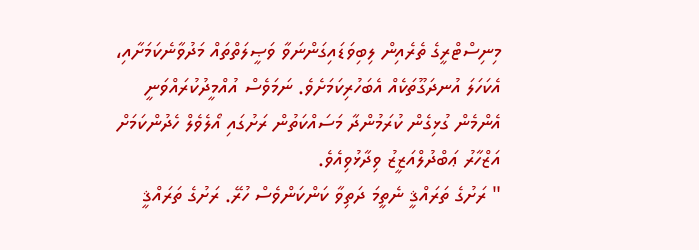މިނިސްޓްރީގެ ތެރެއިން ލިބިވަޑައިގަންނަވާ ވަޞީލަތްތައް މަދުވާނެކަމަށާއި، އެކަހަލަ އުނދަގޫތަކެއް އެބަހުރިކަމަށެވެ. ނަމަވެސް އުއްމީދުކުރައްވަނީ އެންމެން ގުޅިގެން ކުރަމުންދާ މަސައްކަތުން ރަށުގައި އޯލެވެލް ހެދުންކަމަށް އަޒްހާރު ޢަބްދުލްއަޒީޒު ވިދާޅުވިއެވެ.
" ރަށުގެ ތަރައްޤީ ނެތީމަ ދަތިވާ ކަންކަންވެސް ހުރޭ. ރަށުގެ ތަރައްޤީ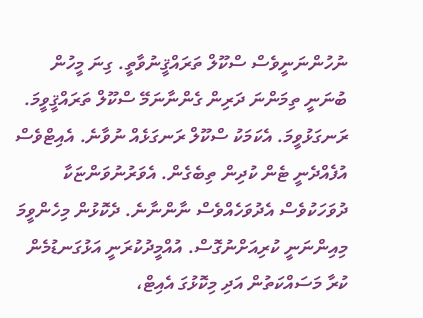ނުހުންނަނީވެސް ސްކޫލް ތަރައްޤީނުވާތީ. ގިނަ މީހުން ބުނަނީ ތިމަންނަ ދަރިން ގެންނާނަމޭ ސްކޫލް ތަރައްޤީވީމަ. ރަނގަޅުވީމަ. އެކަމަކު ސްކޫލް ރަނގަޅެއް ނުވާނެ. އެއިޓްވެސް އުފެއްދެނީ ޓެން ކުދިން ތިބެގެން. އެވަރުނުވަންޏަކާ ދުވަހަކުވެސް އެދުވަހެއްވެސް ނާންނާނެ. ދެކޮޅުން މިހެންވީމަ މިއިންނަނީ ކުރިއަށްނުގޮސް. އުއްމީދުކުރަނީ އަޅުގަނޑުމެން ކުރާ މަސައްކަތުން އަދި މިކޮޅުގަ އެއިޓް،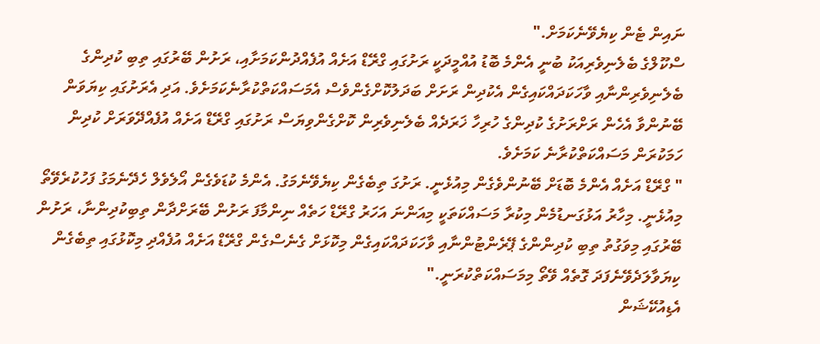ނައިން ޓެން ކިޔެވޭނެކަމަށް."
ސްކޫލްގެ ބެލެނިވެރިއަކު ބުނީ އެންމެ ބޮޑު އުއްމީދަކީ ރަށުގައި ގްރޭޑް އަށެއް އުފެއްދުންކަމަށާއި، ރަށުން ބޭރުގައި ތިބި ކުދިންގެ ބެލެނިވެރިންނާއި ވާހަކަދައްކައިގެން އެކުދިން ރަށަށް ބަދަލުކޮށްގެންވެސް އެމަސައްކަތްކުރާނެކަމަށެވެ. އަދި އެރަށުގައި ކިޔަވަން ބޭނުންވާ އެހެން ރަށްރަށުގެ ކުދިންގެ ހުރިހާ ޚަރަދެއް ބެލެނިވެރިން ކޮށްގެންވިޔަސް ރަށުގައި ގްރޭޑް އަށެއް އުފެއްދޭވަރަށް ކުދިން ހަމަކުރަން މަސައްކަތްކުރާނެ ކަމަށެވެ.
" ގްރޭޑް އަށެއް އެންމެ ބޮޑަށް ބޭނުންވެގެން މިއުޅެނީ. ރަށުގަ ތިބެގެން ކިޔެވޭނެމަގު. އެންމެ ކުޑަވެގެން އޯލެވެލް ހެދޭނެމަގު ފަހުކުރެވޭތޯ މިއުޅެނީ. މިހާރު އަޅުގަނޑުމެން މިކުރާ މަސައްކަތަކީ މިއަންނަ އަހަރު ގްރޭޑް ހަތެއް ނިންމާފަ ރަށުން ބޭރަށްދާން ތިބިކުދިންނާ، ރަށުން ބޭރުގައި މިވަގުތު ތިބި ކުދިންންގެ ޕޭރެންޓުންނާއި ވާހަކަދައްކައިގެން މިކޮޅަށް ގެނެސްގެން ގްރޭޑް އަށެއް އުފެއްދި މިކޮޅުގައި ތިބެގެން ކިޔަވާލަދެވޭނެފަދަ ގޮތެއް ވޭތޯ މިމަސައްކަތްކުރަނީ."
އެޑިއުކޭޝަން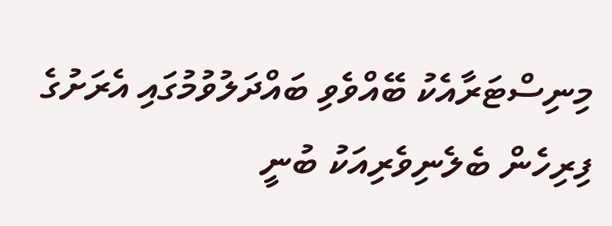މިނިސްޓަރާއެކު ބޭއްވެވި ބައްދަލުވުމުގައި އެރަށުގެ ފިރިހެން ބެލެނިވެރިއަކު ބުނީ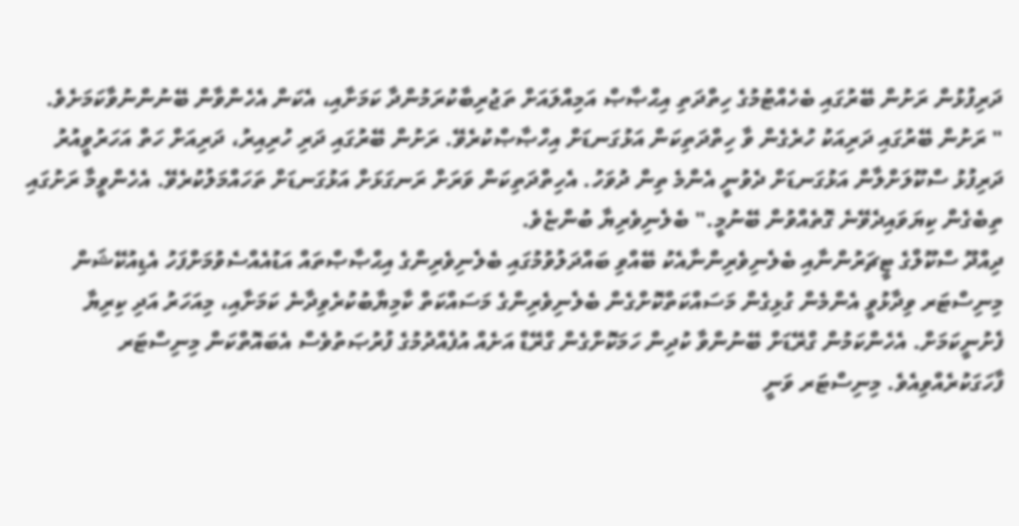ދަރިފުޅުން ރަށުން ބޭރުގައި ބެހެއްޓުމުގެ ހިތްދަތި އިޙްޞާޞް އަމިއްލައަށް ތަޖުރިބާކުރަމުންދާ ކަމަށާއި، އެކަން އެހެންވާން ބޭނުންނުވާކަމަށެވެ.
" ރަށުން ބޭރުގައި ދަރިއަކު ހުރެގެން ވާ ހިތްދަތިކަން އަޅުގަނޑަށް އިހްޞާޞްކުރެވޭ. ރަށުން ބޭރުގައި ދަރި ހުރިއިރު، ދަރިއަށް ހަތް އަހަރުވީއުރު ދަރިފުޅު ސްކޫލަށްލާން އަޅުގަނޑަށް ދެވުނީ އެންމެ ތިން ދުވަހު. އެހިތްދަތިކަން ވަރަށް ރަނގަޅަށް އަޅުގަނޑަށް ތަހައްމަލުކުރެވޭ. އެހެންވީމާ ރަށުގައި ތިބެގެން ކިޔަވައިދެވޭނެ ގޮތެއްވުން ބޭނުމީ." ބެލެނިވެރިޔާ ބުންޏެވެ.
ދިއްދޫ ސްކޫލްގެ ޓީޗަރުންނާއި ބެލެނިވެރިންނާއެކު ބޭއްވި ބައްދަލުވުމުގައި ބެލެނިވެރިންގެ އިޙްޞާޞްތައް އަޑުއެއްސެވުމަށްފަހު އެޑިއުކޭޝަން މިނިސްޓަރ ވިދާޅުވީ އެންމެން ގުޅިގެން މަސައްކަތްކޮށްގެން ބެލެނިވެރިންގެ މަސައްކަތް ކާމިޔާބުކުރެވިދާނެ ކަމަށާއި، މިއަހަރު އަދި ކިރިޔާ ފެށުނީކަމަށް. އެހެންކަމުން ގްރޭޑަށް ބޭނުންވާ ކުދިން ހަމަކޮށްގެން ގްރޭޑް އަށެއް އުފެއްދުމުގެ ފުރުޞަތުވެސް އެބައޮތްކަން މިނިސްޓަރ ފާހަގަކުރެއްވިއެވެ. މިނިސްޓަރ ވަނީ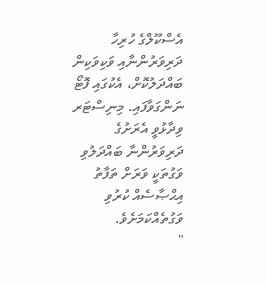އެސްކޫލްގެ ހުރިހާ ދަރިވަރުންނާއި ވަކިވަކިން ބައްދަލުކޮށް، އެކުގައި ފޮޓޯ ނަންގަވާފައި. މިނިސްޓަރ ވިދާޅުވީ އެރަށުގެ ދަރިވަރުންނާ ބައްދަލުވި ވަގުތަކީ ވަރަށް ތަފާތު އިޙްޞާސެއް ކުރުވި ވަގުތެއްކަމަށެވެ.
"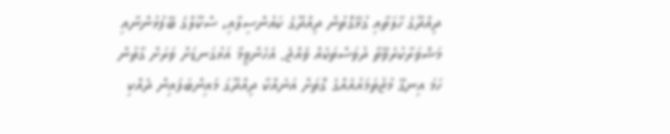ދިއްދޫގެ ހާލަތާއި ގުޅޭގޮތުން ދިއްދޫގެ ކައުންސިލާއި، ސްކޫލްގެ ބޭފުޅުންނާއި މަޝްވަރާކުރެވޭތާ ދުވަސްތަކެއް ވެއްޖެ. އެހެންވީމާ އަޅުގަނޑަށް ވަރަށް ގާތުން ހަމަ އިނގޭ މުޖުތަމައުއެއްގެ ގޮތަށް އަނެއްކާ ދިއްދޫގަ މައިންބަފައިން ދެއްކި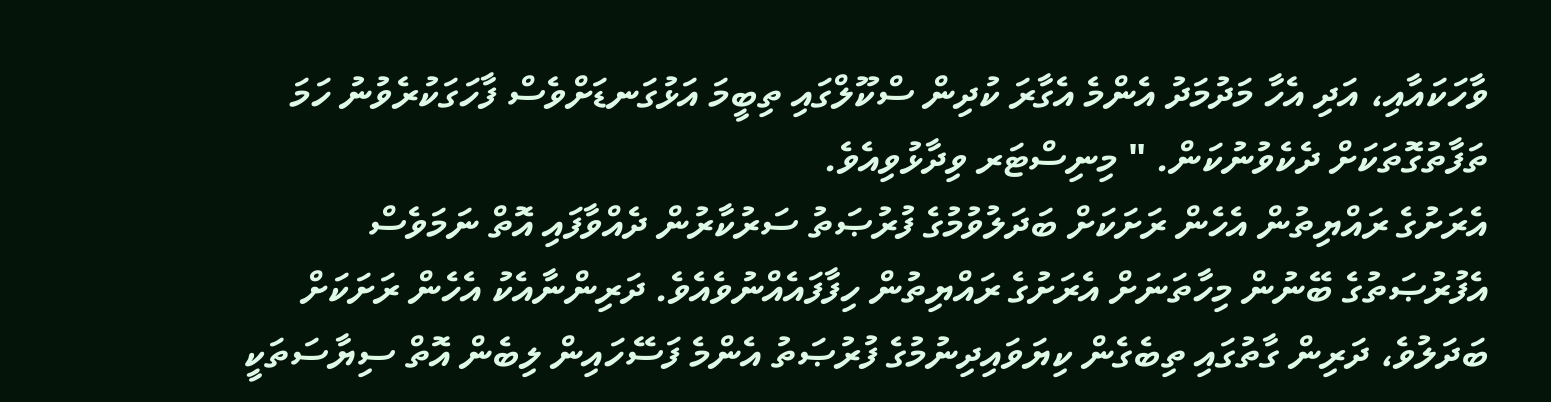ވާހަކައާއި، އަދި އެހާ މަދުމަދު އެންމެ އެގާރަ ކުދިން ސްކޫލްގައި ތިބީމަ އަޅުގަނޑަށްވެސް ފާހަގަކުރެވުނު ހަމަ ތަފާތުގޮތަކަށް ދެކެވުނުކަން. " މިނިސްޓަރ ވިދާޅުވިއެވެ.
އެރަށުގެ ރައްޔިތުން އެހެން ރަށަކަށް ބަދަލުވުމުގެ ފުރުޞަތު ސަރުކާރުން ދެއްވާފައި އޮތް ނަމަވެސް އެފުރުޞަތުގެ ބޭނުން މިހާތަނަށް އެރަށުގެ ރައްޔިތުން ހިފާފައެއްނުވެއެވެ. ދަރިންނާއެކު އެހެން ރަށަކަށް ބަދަލުވެ، ދަރިން ގާތުގައި ތިބެގެން ކިޔަވައިދިނުމުގެ ފުރުޞަތު އެންމެ ފަސޭހައިން ލިބެން އޮތް ސިޔާސަތަކީ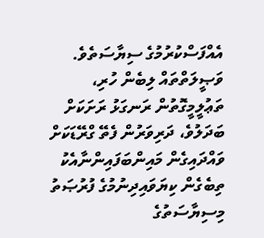އެއްފަސްކުރުމުގެ ސިޔާސަތެވެ. ވަޞީލަތްތައް ލިބެން ހުރި، ތަޢުލީމީގޮތުން ރަނގަޅު ރަށަކަށް ބަދަލުވެ، ދަރިވަރުން ފެތޭ ގްރޭޑަކަށް ވައްދައިގެން މައިންބަފައިންނާއެކު ތިބެގެން ކިޔަވައިދިނުމުގެ ފުރުޞަތު މިސިޔާސަތުގެ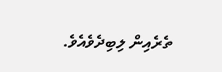ތެރެއިން ލިބިދެވެއެވެ.